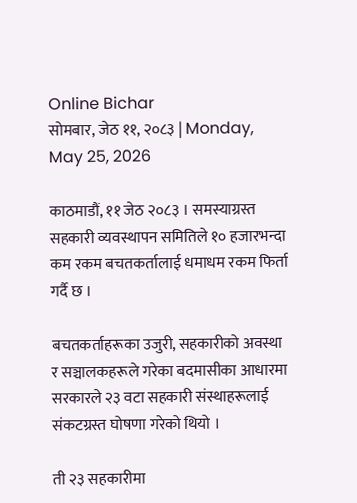Online Bichar
सोमबार, जेठ ११, २०८३ | Monday, May 25, 2026

काठमाडौं, ११ जेठ २०८३ । समस्याग्रस्त सहकारी व्यवस्थापन समितिले १० हजारभन्दा कम रकम बचतकर्तालाई धमाधम रकम फिर्ता गर्दै छ ।

बचतकर्ताहरूका उजुरी, सहकारीको अवस्था र सञ्चालकहरूले गरेका बदमासीका आधारमा सरकारले २३ वटा सहकारी संस्थाहरूलाई संकटग्रस्त घोषणा गरेको थियो ।

ती २३ सहकारीमा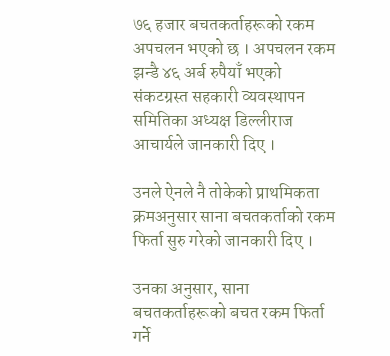७६ हजार बचतकर्ताहरूको रकम अपचलन भएको छ । अपचलन रकम झन्डै ४६ अर्ब रुपैयाँ भएको संकटग्रस्त सहकारी व्यवस्थापन समितिका अध्यक्ष डिल्लीराज आचार्यले जानकारी दिए ।

उनले ऐनले नै तोकेको प्राथमिकता क्रमअनुसार साना बचतकर्ताको रकम फिर्ता सुरु गरेको जानकारी दिए ।

उनका अनुसार, साना बचतकर्ताहरूको बचत रकम फिर्ता गर्ने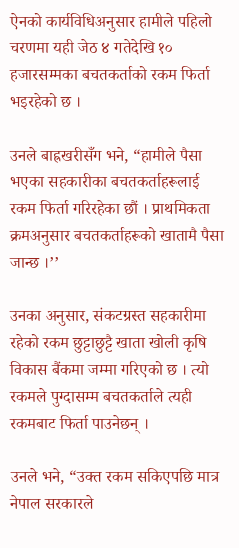ऐनको कार्यविधिअनुसार हामीले पहिलो चरणमा यही जेठ ४ गतेदेखि १० हजारसम्मका बचतकर्ताको रकम फिर्ता भइरहेको छ ।

उनले बाह्रखरीसँग भने, “हामीले पैसा भएका सहकारीका बचतकर्ताहरूलाई रकम फिर्ता गरिरहेका छौं । प्राथमिकता क्रमअनुसार बचतकर्ताहरूको खातामै पैसा जान्छ ।’’

उनका अनुसार, संकटग्रस्त सहकारीमा रहेको रकम छुट्टाछुट्टै खाता खोली कृषि विकास बैंकमा जम्मा गरिएको छ । त्यो रकमले पुग्दासम्म बचतकर्ताले त्यही रकमबाट फिर्ता पाउनेछन् ।

उनले भने, “उक्त रकम सकिएपछि मात्र नेपाल सरकारले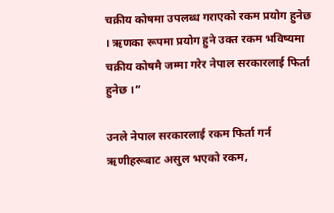चक्रीय कोषमा उपलब्ध गराएको रकम प्रयोग हुनेछ । ऋणका रूपमा प्रयोग हुने उक्त रकम भविष्यमा चक्रीय कोषमै जम्मा गरेर नेपाल सरकारलाई फिर्ता हुनेछ ।”

उनले नेपाल सरकारलाई रकम फिर्ता गर्न ऋणीहरूबाट असुल भएको रकम,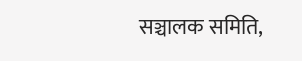सञ्चालक समिति,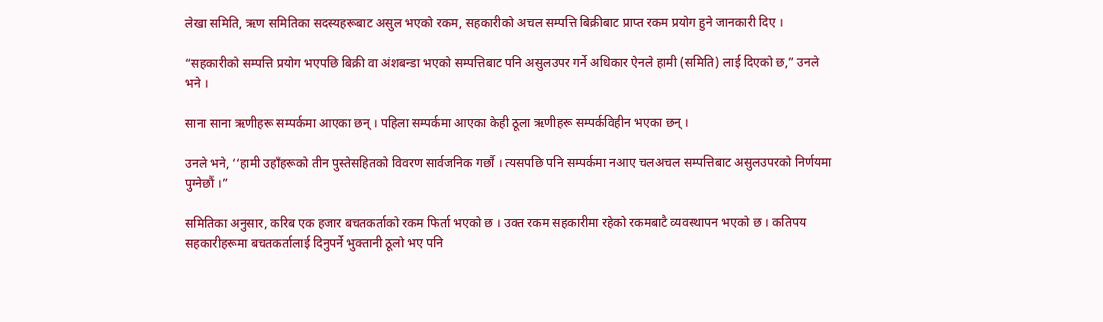लेखा समिति, ऋण समितिका सदस्यहरूबाट असुल भएको रकम, सहकारीको अचल सम्पत्ति बिक्रीबाट प्राप्त रकम प्रयोग हुने जानकारी दिए ।

“सहकारीको सम्पत्ति प्रयोग भएपछि बिक्री वा अंशबन्डा भएको सम्पत्तिबाट पनि असुलउपर गर्ने अधिकार ऐनले हामी (समिति) लाई दिएको छ,” उनले भने ।

साना साना ऋणीहरू सम्पर्कमा आएका छन् । पहिला सम्पर्कमा आएका केही ठूला ऋणीहरू सम्पर्कविहीन भएका छन् ।

उनले भने, ‘‘हामी उहाँहरूको तीन पुस्तेसहितको विवरण सार्वजनिक गर्छौ । त्यसपछि पनि सम्पर्कमा नआए चलअचल सम्पत्तिबाट असुलउपरको निर्णयमा पुग्नेछौं ।”

समितिका अनुसार, करिब एक हजार बचतकर्ताको रकम फिर्ता भएको छ । उक्त रकम सहकारीमा रहेको रकमबाटै व्यवस्थापन भएको छ । कतिपय सहकारीहरूमा बचतकर्तालाई दिनुपर्ने भुक्तानी ठूलो भए पनि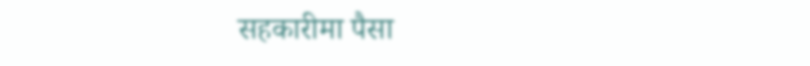सहकारीमा पैसा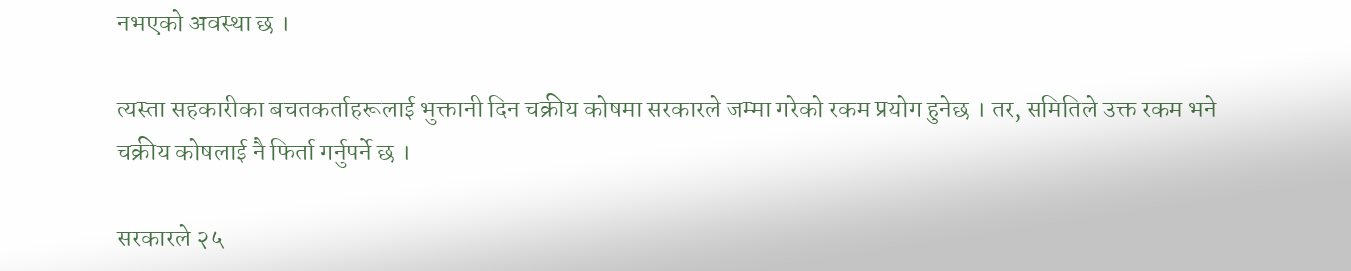नभएको अवस्था छ ।

त्यस्ता सहकारीका बचतकर्ताहरूलाई भुक्तानी दिन चक्रीय कोषमा सरकारले जम्मा गरेको रकम प्रयोग हुनेछ । तर, समितिले उक्त रकम भने चक्रीय कोषलाई नै फिर्ता गर्नुपर्ने छ ।

सरकारले २५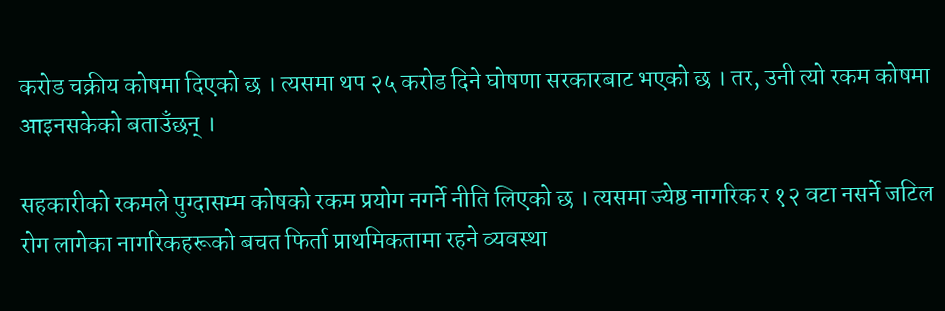करोड चक्रीय कोषमा दिएको छ । त्यसमा थप २५ करोड दिने घोषणा सरकारबाट भएको छ । तर, उनी त्यो रकम कोषमा आइनसकेको बताउँछन् ।

सहकारीको रकमले पुग्दासम्म कोषको रकम प्रयोग नगर्ने नीति लिएको छ । त्यसमा ज्येष्ठ नागरिक र १२ वटा नसर्ने जटिल रोग लागेका नागरिकहरूको बचत फिर्ता प्राथमिकतामा रहने व्यवस्था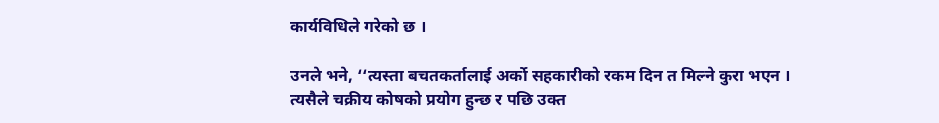कार्यविधिले गरेको छ ।

उनले भने, ‘‘त्यस्ता बचतकर्तालाई अर्को सहकारीको रकम दिन त मिल्ने कुरा भएन । त्यसैले चक्रीय कोषको प्रयोग हुन्छ र पछि उक्त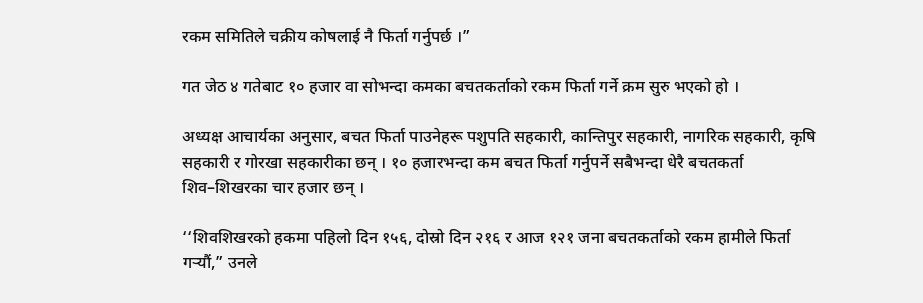रकम समितिले चक्रीय कोषलाई नै फिर्ता गर्नुपर्छ ।”

गत जेठ ४ गतेबाट १० हजार वा सोभन्दा कमका बचतकर्ताको रकम फिर्ता गर्ने क्रम सुरु भएको हो ।

अध्यक्ष आचार्यका अनुसार, बचत फिर्ता पाउनेहरू पशुपति सहकारी, कान्तिपुर सहकारी, नागरिक सहकारी, कृषि सहकारी र गोरखा सहकारीका छन् । १० हजारभन्दा कम बचत फिर्ता गर्नुपर्ने सबैभन्दा धेरै बचतकर्ता शिव–शिखरका चार हजार छन् ।

‘‘शिवशिखरको हकमा पहिलो दिन १५६, दोस्रो दिन २१६ र आज १२१ जना बचतकर्ताको रकम हामीले फिर्ता गर्‍यौं,” उनले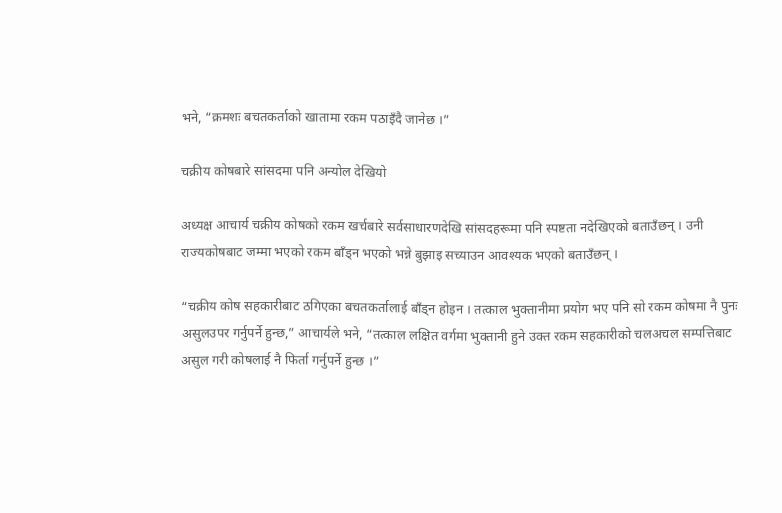भने, “क्रमशः बचतकर्ताको खातामा रकम पठाइँदै जानेछ ।”

चक्रीय कोषबारे सांसदमा पनि अन्योल देखियो

अध्यक्ष आचार्य चक्रीय कोषको रकम खर्चबारे सर्वसाधारणदेखि सांसदहरूमा पनि स्पष्टता नदेखिएको बताउँछन् । उनी राज्यकोषबाट जम्मा भएको रकम बाँड्न भएको भन्ने बुझाइ सच्याउन आवश्यक भएको बताउँछन् ।

“चक्रीय कोष सहकारीबाट ठगिएका बचतकर्तालाई बाँड्न होइन । तत्काल भुक्तानीमा प्रयोग भए पनि सो रकम कोषमा नै पुनः असुलउपर गर्नुपर्ने हुन्छ,” आचार्यले भने, “तत्काल लक्षित वर्गमा भुक्तानी हुने उक्त रकम सहकारीको चलअचल सम्पत्तिबाट असुल गरी कोषलाई नै फिर्ता गर्नुपर्ने हुन्छ ।”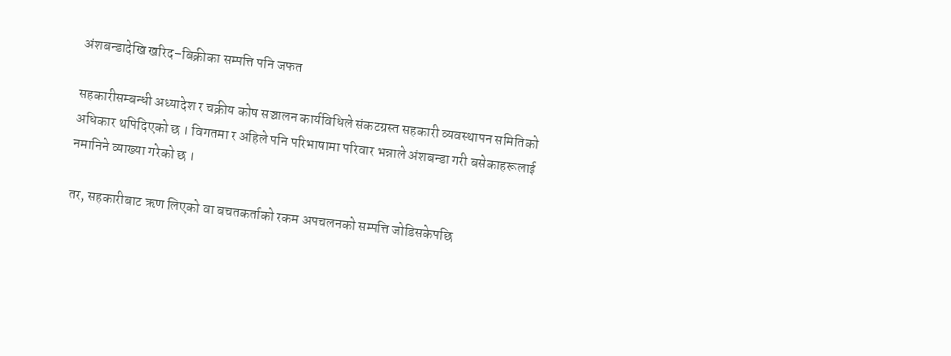अंशबन्डादेखि खरिद–बिक्रीका सम्पत्ति पनि जफत

सहकारीसम्बन्धी अध्यादेश र चक्रीय कोष सञ्चालन कार्यविधिले संकटग्रस्त सहकारी व्यवस्थापन समितिको अधिकार थपिदिएको छ । विगतमा र अहिले पनि परिभाषामा परिवार भन्नाले अंशबन्डा गरी बसेकाहरूलाई नमानिने व्याख्या गरेको छ ।

तर, सहकारीबाट ऋण लिएको वा बचतकर्ताको रकम अपचलनको सम्पत्ति जोडिसकेपछि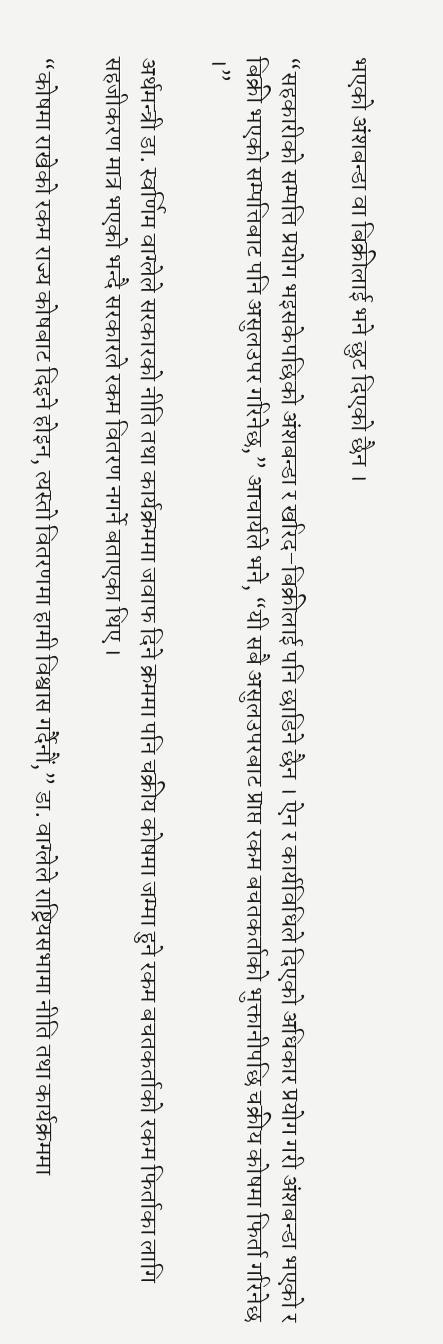भएको अंशबन्डा वा बिक्रीलाई भने छुट दिएको छैन ।

“सहकारीको सम्पत्ति प्रयोग भइसकेपछिको अंशबन्डा र खरिद–बिक्रीलाई पनि छाडिने छैन । ऐन र कार्यविधिले दिएको अधिकार प्रयोग गरी अंशबन्डा भएको र बिक्री भएको सम्पत्तिबाट पनि असुलउपर गरिनेछ,” आचार्यले भने, “यी सबै असुलउपरबाट प्राप्त रकम बचतकर्ताको भुक्तानीपछि चक्रीय कोषमा फिर्ता गरिनेछ ।”

अर्थमन्त्री डा. स्वर्णिम वाग्लेले सरकारको नीति तथा कार्यक्रममा जवाफ दिने क्रममा पनि चक्रीय कोषमा जम्मा हुने रकम बचतकर्ताको रकम फिर्ताका लागि सहजीकरण मात्र भएको भन्दै सरकारले रकम वितरण नगर्ने बताएका थिए ।

“कोषमा राखेको रकम राज्य कोषबाट दिइने होइन, त्यस्तो वितरणमा हामी विश्वास गर्दैनौं,” डा. वाग्लेले राष्ट्रियसभामा नीति तथा कार्यक्रममा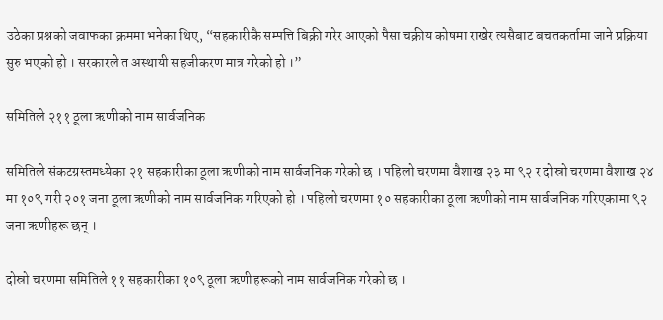उठेका प्रश्नको जवाफका क्रममा भनेका थिए, “सहकारीकै सम्पत्ति बिक्री गरेर आएको पैसा चक्रीय कोषमा राखेर त्यसैबाट बचतकर्तामा जाने प्रक्रिया सुरु भएको हो । सरकारले त अस्थायी सहजीकरण मात्र गरेको हो ।”

समितिले २११ ठूला ऋणीको नाम सार्वजनिक

समितिले संकटग्रस्तमध्येका २१ सहकारीका ठूला ऋणीको नाम सार्वजनिक गरेको छ । पहिलो चरणमा वैशाख २३ मा ९२ र दोस्रो चरणमा वैशाख २४ मा १०९ गरी २०१ जना ठूला ऋणीको नाम सार्वजनिक गरिएको हो । पहिलो चरणमा १० सहकारीका ठूला ऋणीको नाम सार्वजनिक गरिएकामा ९२ जना ऋणीहरू छन् ।

दोस्रो चरणमा समितिले ११ सहकारीका १०९ ठूला ऋणीहरूको नाम सार्वजनिक गरेको छ ।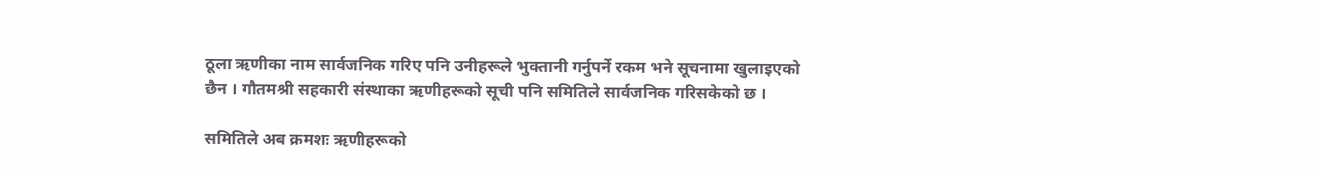ठूला ऋणीका नाम सार्वजनिक गरिए पनि उनीहरूले भुक्तानी गर्नुपर्ने रकम भने सूचनामा खुलाइएको छैन । गौतमश्री सहकारी संस्थाका ऋणीहरूको सूची पनि समितिले सार्वजनिक गरिसकेको छ ।

समितिले अब क्रमशः ऋणीहरूको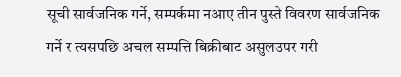सूची सार्वजनिक गर्ने, सम्पर्कमा नआए तीन पुस्ते विवरण सार्वजनिक गर्ने र त्यसपछि अचल सम्पत्ति बिक्रीबाट असुलउपर गरी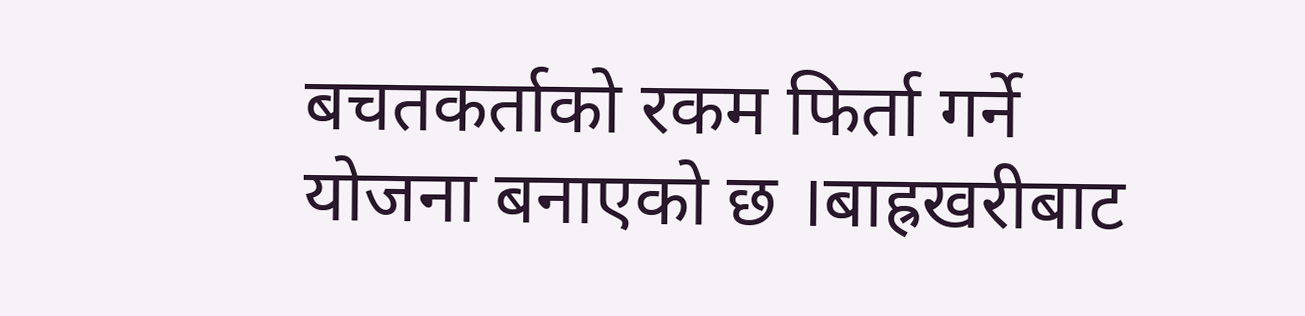बचतकर्ताको रकम फिर्ता गर्ने योजना बनाएको छ ।बाह्रखरीबाट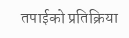तपाईको प्रतिक्रिया